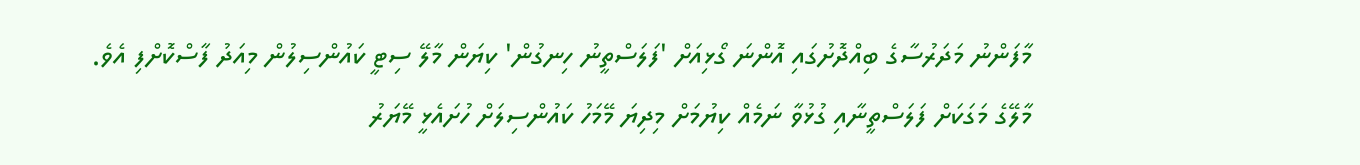މާފަންނު މަދަރުސާގެ ބިއްދޮށުގައި އޮންނަ ގޯޅިއަށް 'ފަލަސްތީނު ހިނގުން' ކިޔަން މާލޭ ސިޓީ ކައުންސިލުން މިއަދު ފާސްކޮށްފި އެވެ.
މާލޭގެ މަގަކަށް ފަލަސްތީނާއި ގުޅުވާ ނަމެއް ކިޔުމަށް މިދިޔަ މޭމަހު ކައުންސިލަށް ހުށައެޅީ މޭޔަރު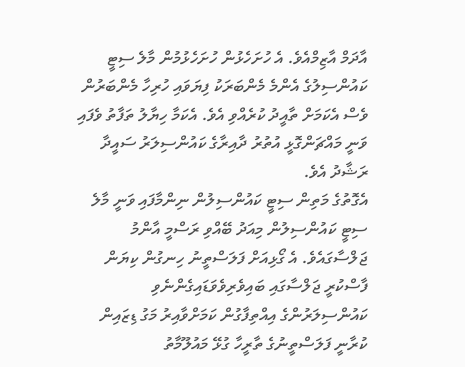އާދަމް އާޒިމްއެވެ. އެ ހުށަހެޅުން ހުށަހެޅުމުން މާލެ ސިޓީ ކައުންސިލުގެ އެންމެ މެންބަރަކު ފިޔަވައި ހުރިހާ މެންބަރުން ވެސް އެކަމަށް ތާއީދު ކުރެއްވި އެވެ. އެކަމާ ހިޔާލު ތަފާތު ވެފައި ވަނީ މައްޗަންގޮޅީ އުތުރު ދާއިރާގެ ކައުންސިލަރު ސައީދާ ރަޝާދު އެވެ.
އެގޮތުގެ މަތިން ސިޓީ ކައުންސިލުން ނިންމާފައި ވަނީ މާލެ ސިޓީ ކައުންސިލުން މިއަދު ބޭއްވި ރަސްމީ އާންމު ޖަލްސާގައެވެ. އެ ގޯޅިއަށް ފަލަސްތީނު ހިނގުން ކިޔަން ފާސްކުރީ ޖަލްސާގައި ބައިވެރިވެވަޑައިގެންނެވި ކައުންސިލަރުންގެ އިއްތިފާގުން ކަމަށްވާއިރު މަގު ޑިޒައިން ކުރާނީ ފަލަސްތީނުގެ ތާރީހާ ގުޅޭ މައުލޫމާތު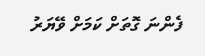ފެންނަ ގޮތަށް ކަމަށް ވޭޔަރު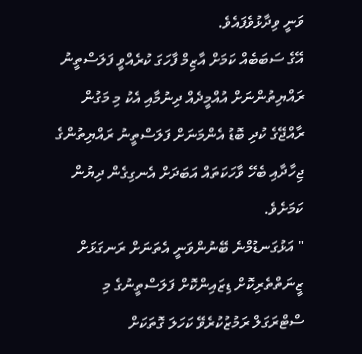ވަނީ ވިދާޅުވެފައެވެ.
އޭގެ ސަބަބެއް ކަމަށް އާޒިމް ފާހަގަ ކުރެއްވީ ފަލަސްތީނު ރައްޔިތުންނަށް އުއްމީދެއް ދިނުމާއި އެކު މި މަގުން ރާއްޖޭގެ ކުދި ބޮޑު އެންމަނަށް ފަލަސްތީނު ރައްޔިތުންގެ ޖިހާދާއި ބެހޭ ވާހަކަތައް އަބަދަށް އެނގިގެން ދިޔުން ކަމަށެވެ.
" އަޅުގަނޑުމްނެ ބޭނުންވަނީ އެތަނަށް ރަނގަޅަށް ޒީނަތްތެރިކޮށް ޑިޒައިންކޮށް ފަލަސްތީނުގެ މި ސްޓްރަގަލް ރަމުޒުކުރެވޭ ކަހަލަ ގޮތަކަށް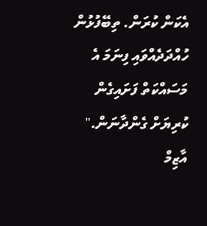އެކަން ކުރަން. ތިބޭފުޅުން ހުއްދަދެއްވައި ފިނަމަ އެ މަސައްކަތް ފަށައިގެން ކުރިޔަށް ގެންދާނަން."
އާޒިމް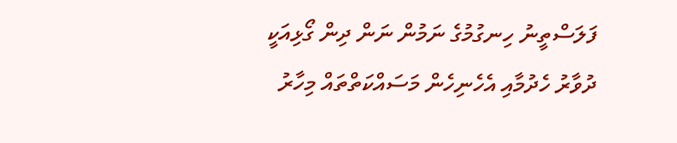ފަލަސްތީނު ހިނގުމުގެ ނަމުން ނަން ދިން ގޯޅިއަކީ ދުވާރު ހެދުމާއި އެހެނިހެން މަސައްކަތްތައް މިހާރު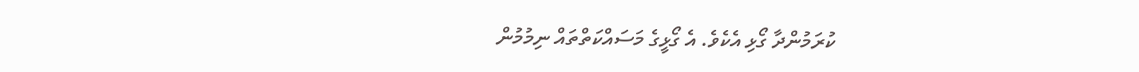ކުރަމުންދާ ގޯޅި އެކެވެ. އެ ގޯޅީގެ މަސައްކަތްތައް ނިމުމުން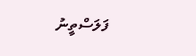ފަލަސްތީނު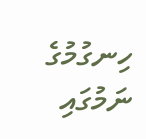ހިނގުމުގެ ނަމުގައި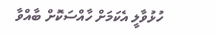ހުޅުވާލީ އެކަމަށް ހާއްސަކޮށް ބާއްވާ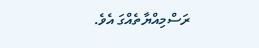ރަސްމިއްޔާތެއްގަ އެވެ.